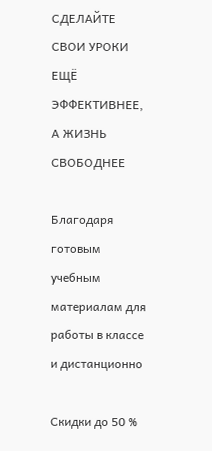СДЕЛАЙТЕ СВОИ УРОКИ ЕЩЁ ЭФФЕКТИВНЕЕ, А ЖИЗНЬ СВОБОДНЕЕ

Благодаря готовым учебным материалам для работы в классе и дистанционно

Скидки до 50 %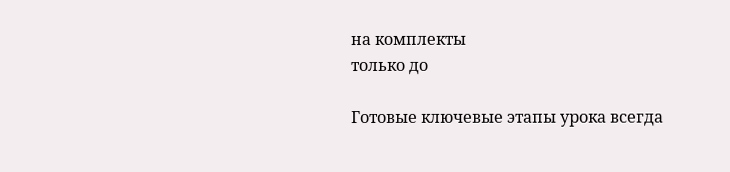на комплекты
только до

Готовые ключевые этапы урока всегда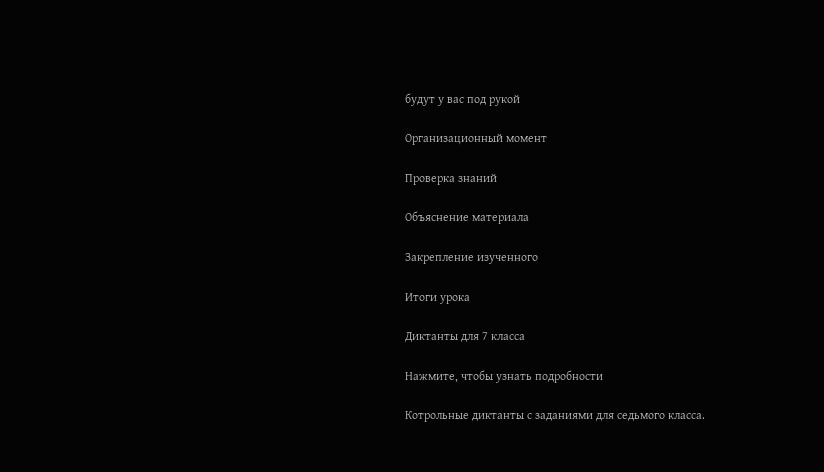будут у вас под рукой

Организационный момент

Проверка знаний

Объяснение материала

Закрепление изученного

Итоги урока

Диктанты для 7 класса

Нажмите, чтобы узнать подробности

Котрольные диктанты с заданиями для седьмого класса.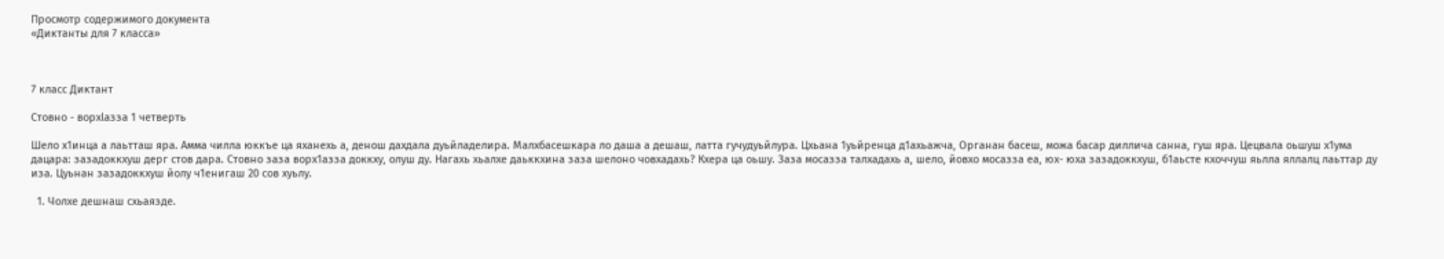Просмотр содержимого документа
«Диктанты для 7 класса»



7 класс Диктант

Стовно - ворхlазза 1 четверть

Шело х1инца а лаьтташ яра. Амма чилла юккъе ца яханехь а, денош дахдала дуьйладелира. Малхбасешкара ло даша а дешаш, латта гучудуьйлура. Цхьана 1уьйренца д1ахьажча, Органан басеш, можа басар диллича санна, гуш яра. Цецвала оьшуш х1ума дацара: зазадоккхуш дерг стов дара. Стовно заза ворх1азза доккху, олуш ду. Нагахь хьалхе даьккхина заза шелоно човхадахь? Кхера ца оьшу. Заза мосазза талхадахь а, шело, йовхо мосазза еа, юх- юха зазадоккхуш, б1аьсте кхоччуш яьлла яллалц лаьттар ду иза. Цуьнан зазадоккхуш йолу ч1енигаш 20 сов хуьлу.

  1. Чолхе дешнаш схьаязде.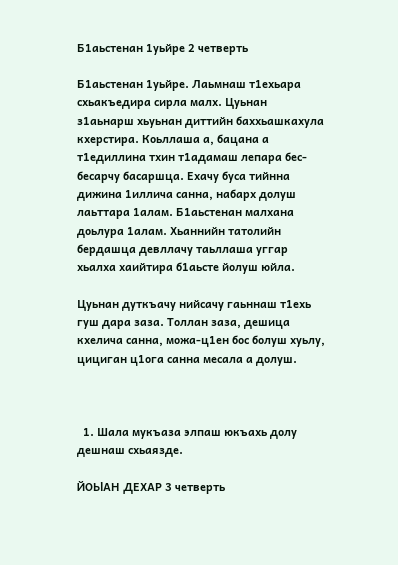Б1аьстенан 1уьйре 2 четверть

Б1аьстенан 1уьйре. Лаьмнаш т1ехьара схьакъедира сирла малх. Цуьнан з1аьнарш хьуьнан диттийн баххьашкахула кхерстира. Коьллаша а, бацана а т1едиллина тхин т1адамаш лепара бес-бесарчу басаршца. Ехачу буса тийнна дижина 1иллича санна, набарх долуш лаьттара 1алам. Б1аьстенан малхана доьлура 1алам. Хьаннийн татолийн бердашца девллачу таьллаша уггар хьалха хаийтира б1аьсте йолуш юйла.

Цуьнан дуткъачу нийсачу гаьннаш т1ехь гуш дара заза. Толлан заза, дешица кхелича санна, можа-ц1ен бос болуш хуьлу, цициган ц1ога санна месала а долуш.



  1. Шала мукъаза элпаш юкъахь долу дешнаш схьаязде.

ЙОЬlАН ДЕХАР 3 четверть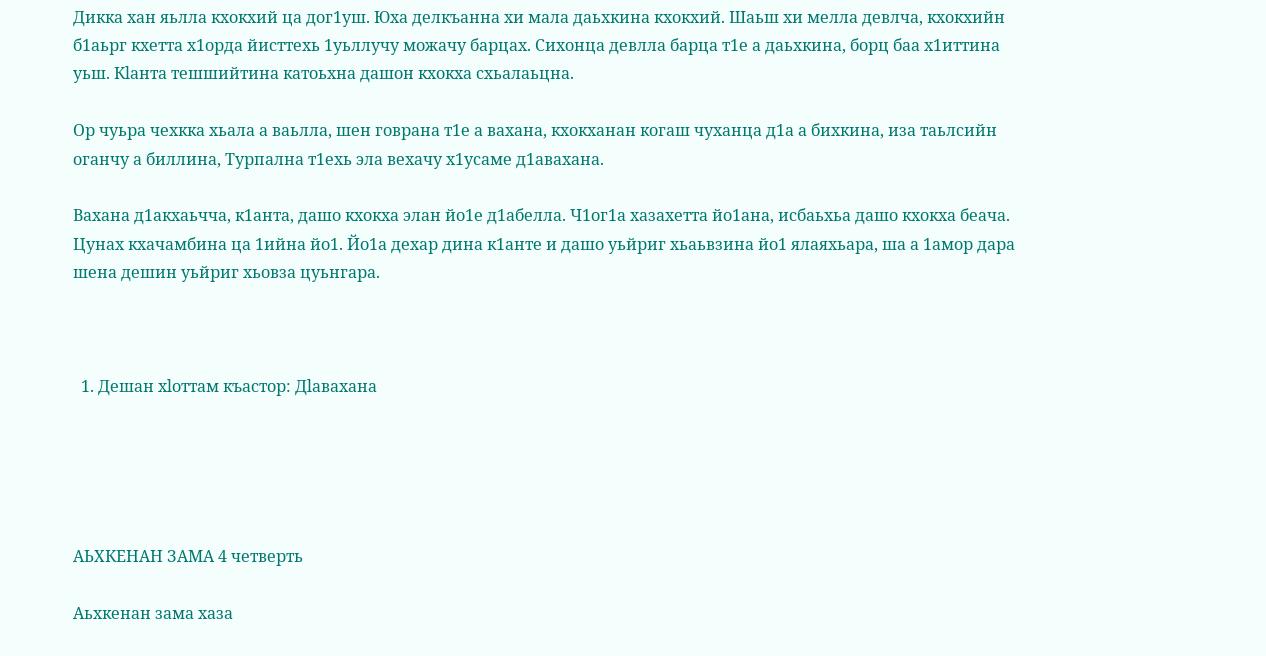Дикка хан яьлла кхокхий ца дог1уш. Юха делкъанна хи мала даьхкина кхокхий. Шаьш хи мелла девлча, кхокхийн б1аьрг кхетта х1орда йисттехь 1уьллучу можачу барцах. Сихонца девлла барца т1е а даьхкина, борц баа х1иттина уьш. Кlанта тешшийтина катоьхна дашон кхокха схьалаьцна.

Ор чуьра чехкка хьала а ваьлла, шен говрана т1е а вахана, кхокханан когаш чуханца д1а а бихкина, иза таьлсийн оганчу а биллина, Турпална т1ехь эла вехачу х1усаме д1авахана.

Вахана д1акхаьчча, к1анта, дашо кхокха элан йо1е д1абелла. Ч1ог1а хазахетта йо1ана, исбаьхьа дашо кхокха беача. Цунах кхачамбина ца 1ийна йо1. Йо1а дехар дина к1анте и дашо уьйриг хьаьвзина йо1 ялаяхьара, ша а 1амор дара шена дешин уьйриг хьовза цуьнгара.



  1. Дешан хlоттам къастор: Дlавахана





АЬХКЕНАН ЗАМА 4 четверть

Аьхкенан зама хаза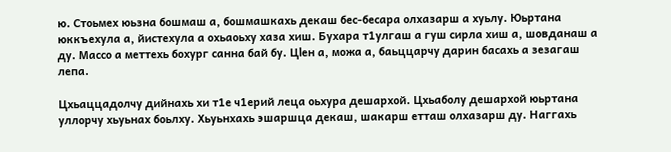ю. Стоьмех юьзна бошмаш а, бошмашкахь декаш бес-бесара олхазарш а хуьлу. Юьртана юккъехула а, йистехула а охьаоьху хаза хиш. Бухара т1улгаш а гуш сирла хиш а, шовданаш а ду. Массо а меттехь бохург санна бай бу. Цlен а, можа а, баьццарчу дарин басахь а зезагаш лепа.

Цхьаццадолчу дийнахь хи т1е ч1ерий леца оьхура дешархой. Цхьаболу дешархой юьртана уллорчу хьуьнах боьлху. Хьуьнхахь эшаршца декаш, шакарш етташ олхазарш ду. Наггахь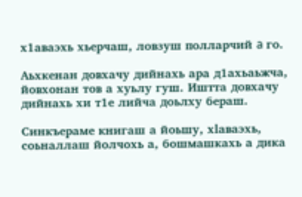х1аваэхь хьерчаш, ловзуш полларчий a го.

Аьхкенан довхачу дийнахь ара д1ахьаьжча, йовхонан тов а хуьлу гуш. Иштта довхачу дийнахь хи т1е лийча доьлху бераш.

Синкъераме книгаш а йоьшу, хlаваэхь, соьналлаш йолчохь а, бошмашкахь а дика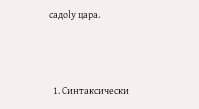садоlу цара.



  1. Синтаксически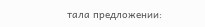тала предложении: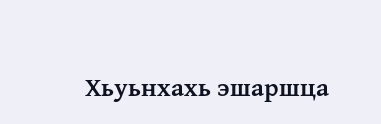Хьуьнхахь эшаршца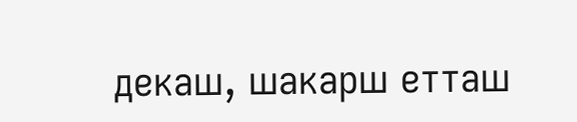декаш, шакарш етташ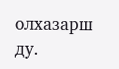олхазарш ду.